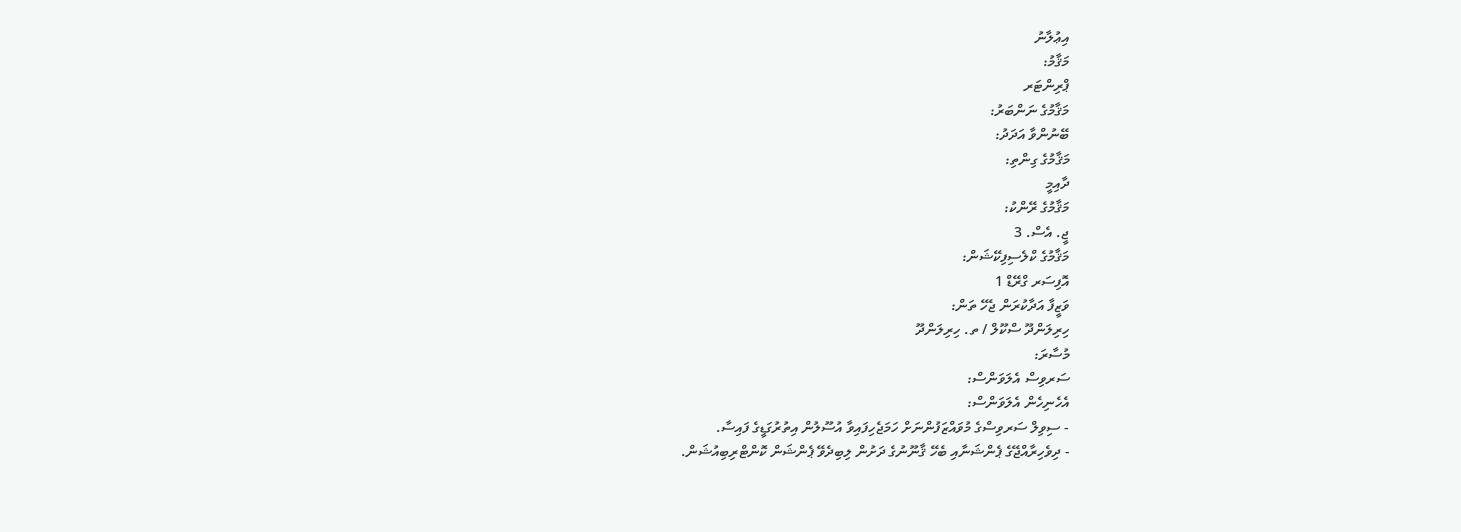އިޢުލާނު
މަޤާމު:
ޕްރިންޓަރ
މަޤާމުގެ ނަންބަރު:
ބޭނުންވާ އަދަދު:
މަޤާމުގެ ގިންތި:
ދާއިމީ
މަޤާމުގެ ރޭންކު:
ޖީ. އެސް. 3
މަޤާމުގެ ކްލެސިފިކޭޝަން:
އޮފިސަރ ގްރޭޑް 1
ވަޒީފާ އަދާކުރަން ޖެހޭ ތަން:
ހިރިލަންދޫ ސްކޫލް / ތ. ހިރިލަންދޫ
މުސާރަ:
ސަރވިސް އެލަވަންސް:
އެހެނިހެން އެލަވަންސް:
- ސިވިލް ސަރވިސްގެ މުވައްޒަފުންނަށް ހަމަޖެހިފައިވާ އުސޫލުން އިތުރުގަޑީގެ ފައިސާ.
- ދިވެހިރާއްޖޭގެ ޕެންޝަނާއި ބެހޭ ޤާނޫނުގެ ދަށުން ލިބިދެވޭ ޕެންޝަން ކޮންޓްރިބިއުޝަން.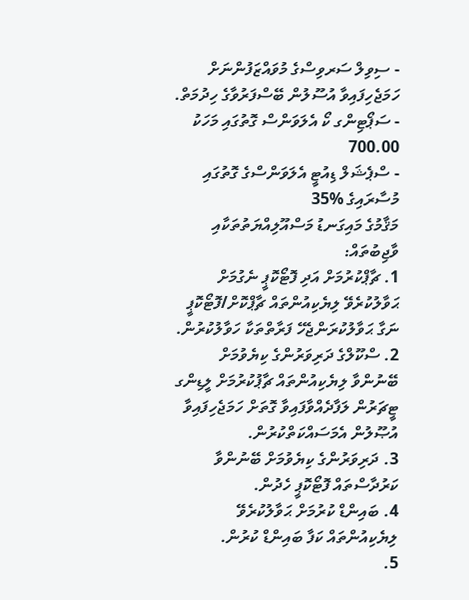- ސިވިލް ސަރވިސްގެ މުވައްޒަފުންނަށް ހަމަޖެހިފައިވާ އުސޫލުން ބޭސްފަރުވާގެ ހިދުމަތް.
- ސަޕޯޓިންގ ކޯ އެލަވަންސް ގޮތުގައި މަހަކު 700.00
- ސްޕެޝަލް ޑިއުޓީ އެލަވަންސްގެ ގޮތުގައި މުސާރައިގެ %35
މަޤާމުގެ މައިގަނޑު މަސްއޫލިއްޔަތުތަކާއި ވާޖިބުތައް:
1. ޗާޕްކުރުމަށް އަދި ފޮޓޯކޮޕީ ނެގުމަށް ޙަވާލުކުރެވޭ ލިޔެކިއުންތައް ޗާޕްކޮށް/ފޮޓޯކޮޕީ ނަގާ ޙަވާލުކުރަންޖެހޭ ފަރާތްތަކާ ހަވާލުކުރުން.
2. ސްކޫލްގެ ދަރިވަރުންގެ ކިޔެވުމަށް ބޭނުންވާ ލިޔެކިއުންތައް ޗާޕުކުރުމަށް ލީޑިންގ ޓީޗަރުން ލަފާދެއްވާފައިވާ ގޮތަށް ހަމަޖެހިފައިވާ އުޞޫލުން އެމަސައްކަތްކުރުން.
3. ދަރިވަރުންގެ ކިޔެވުމަށް ބޭނުންވާ ކަރުދާސްތައް ފޮޓޯކޮޕީ ހެދުން.
4. ބައިންޑް ކުރުމަށް ޙަވާލުކުރެވޭ ލިޔެކިއުންތައް ކަފާ ބައިންޑް ކުރުން.
5.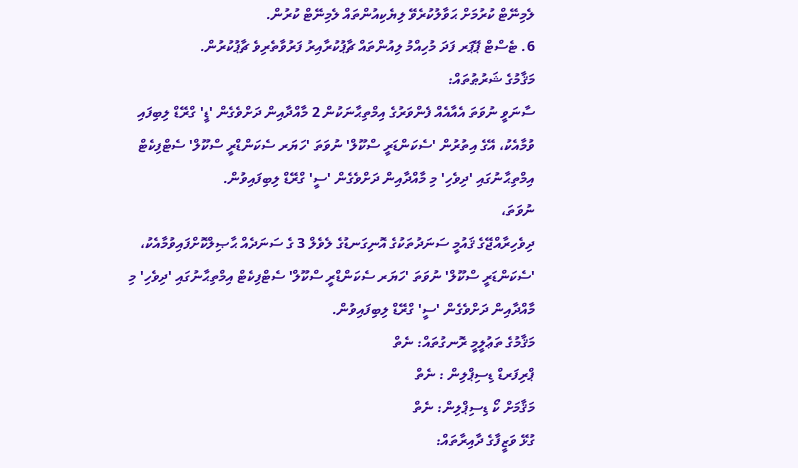ލެމިނޭޓް ކުރުމަށް ޙަވާލުކުރެވޭ ލިޔެކިއުންތައް ލެމިނޭޓް ކުރުން.
6. ޓެސްޓް ޕޭޕަރ ފަދަ މުހިއްމު ލިއުންތައް ޗާޕުކުރާއިރު ފަރުވާތެރިވެ ޗާޕުކުރުން.
މަޤާމުގެ ޝަރުޠުތައް:
ސާނަވީ ނުވަތަ އެއާއެއް ފެންވަރުގެ އިމްތިޙާނަކުން 2 މާއްދާއިން ދަށްވެގެން 'ޑީ' ގްރޭޑް ލިބިފައި ވުމާއެކު، އޭގެ އިތުރުން 'ސެކަންޑަރީ ސްކޫލް' ނުވަތަ 'ހަޔަރ ސެކަންޑްރީ ސްކޫލް' ސެޓްފިކެޓް އިމްތިޙާނުގައި 'ދިވެހި' މި މާއްދާއިން ދަށްވެގެން 'ސީ' ގްރޭޑް ލިބިފައިވުން.
ނުވަތަ،
ދިވެހިރާއްޖޭގެ ޤައުމީ ސަނަދުތަކުގެ އޮނިގަނޑުގެ ލެވެލް 3 ގެ ސަނަދެއް ޙާޞިލްކޮށްފައިވުމާއެކު، 'ސެކަންޑަރީ ސްކޫލް' ނުވަތަ 'ހަޔަރ ސެކަންޑްރީ ސްކޫލް' ސެޓްފިކެޓް އިމްތިޙާނުގައި 'ދިވެހި' މި މާއްދާއިން ދަށްވެގެން 'ސީ' ގްރޭޑް ލިބިފައިވުން.
މަޤާމުގެ ތަޢުލީމީ ރޮނގުތައް: ނެތް
ޕްރިފަރޑް ޑިސިޕްލިން : ނެތް
މަޤާމަށް ކޯ ޑިސިޕްލިން: ނެތް
ގުޅޭ ވަޒީފާގެ ދާއިރާތައް: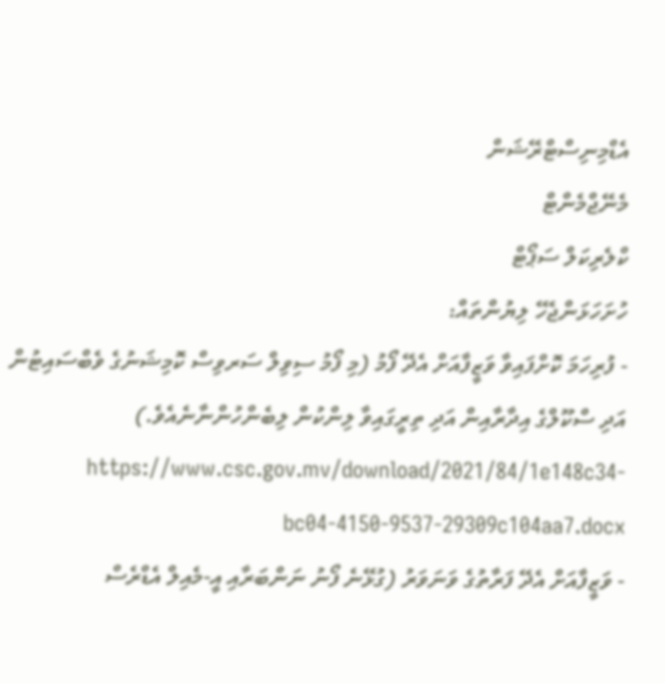އެޑްމިނިސްޓްރޭޝަން
މެނޭޖްމެންޓް
ކްލެރިކަލް ސަޕޯޓް
ހުށަހަޅަންޖެހޭ ލިޔުންތައް:
- ފުރިހަމަ ކޮށްފައިވާ ވަޒީފާއަށް އެދޭ ފޯމު (މި ފޯމު ސިވިލް ސަރވިސް ކޮމިޝަނުގެ ވެބްސައިޓުން އަދި ސްކޫލްގެ އިދާރާއިން އަދި ތިރީގައިވާ ލިންކުން ލިބެންހުންނާނެއެވެ.) https://www.csc.gov.mv/download/2021/84/1e148c34-bc04-4150-9537-29309c104aa7.docx
- ވަޒީފާއަށް އެދޭ ފަރާތުގެ ވަނަވަރު (ގުޅޭނެ ފޯނު ނަންބަރާއި އީ-މެއިލް އެޑްރެސް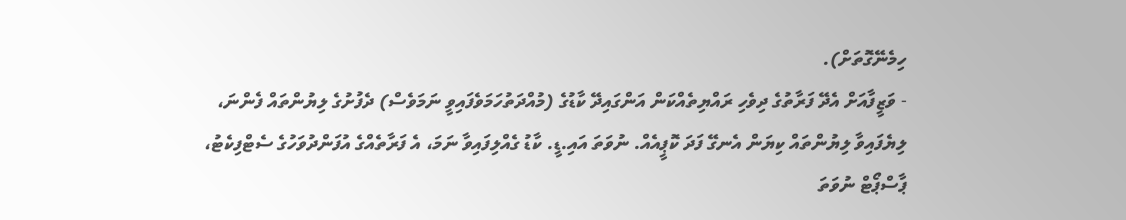ހިމެނޭގޮތަށް).
- ވަޒީފާއަށް އެދޭ ފަރާތުގެ ދިވެހި ރައްޔިތެއްކަން އަންގައިދޭ ކާޑުގެ (މުއްދަތުހަމަވެފައިވީ ނަމަވެސް) ދެފުށުގެ ލިޔުންތައް ފެންނަ، ލިޔެފައިވާ ލިޔުންތައް ކިޔަން އެނގޭ ފަދަ ކޮޕީއެއް. ނުވަތަ އައި.ޑީ. ކާޑު ގެއްލިފައިވާ ނަމަ، އެ ފަރާތެއްގެ އުފަންދުވަހުގެ ސެޓްފިކެޓު، ޕާސްޕޯޓް ނުވަތަ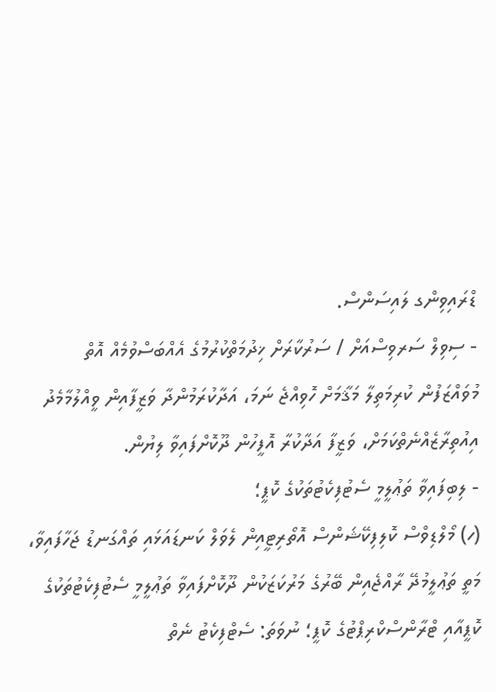ޑްރައިވިންގ ލައިސަންސް.
- ސިވިލް ސަރވިސްއަށް / ސަރުކާރަށް ޚިދުމަތްކުރުމުގެ އެއްބަސްވުމެއް އޮތް މުވައްޒަފުން ކުރިމަތިލާ މަޤާމަށް ހޮވިއްޖެ ނަމަ، އަދާކުރަމުންދާ ވަޒީފާއިން ވީއްލުމާމެދު އިއުތިރާޒެއްނެތްކަމަށް، ވަޒީފާ އަދާކުރާ އޮފީހުން ދޫކޮށްފައިވާ ލިޔުން.
- ލިބިފައިވާ ތަޢުލީމީ ސެޓުފިކެޓުތަކުގެ ކޮޕީ؛
(ހ) މޯލްޑިވްސް ކޮލިފިކޭޝަންސް އޮތޯރިޓީއިން ލެވަލް ކަނޑައަޅައި ތައްގަނޑު ޖަހާފައިވާ، މަތީ ތަޢުލީމުދޭ ރާއްޖެއިން ބޭރުގެ މަރުކަޒަކުން ދޫކޮށްފައިވާ ތަޢުލީމީ ސެޓުފިކެޓުތަކުގެ ކޮޕީއާއި ޓްރާންސްކްރިޕްޓުގެ ކޮޕީ؛ ނުވަތަ: ސެޓްފިކެޓު ނެތް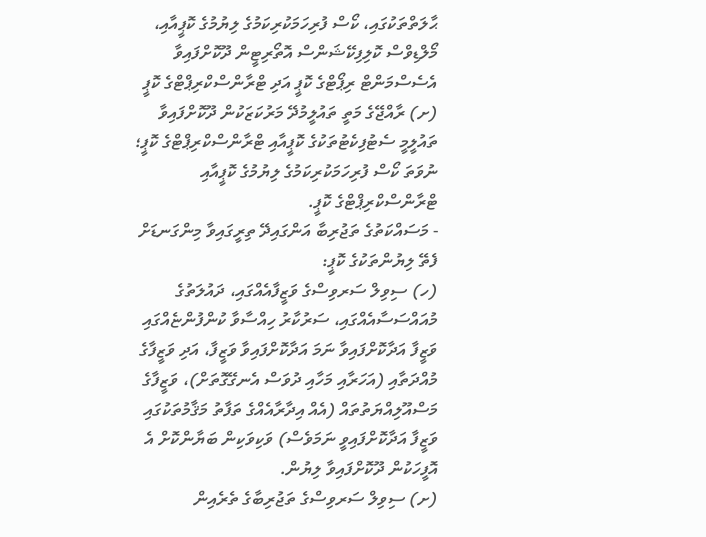ޙާލަތްތަކުގައި، ކޯސް ފުރިހަމަކުރިކަމުގެ ލިޔުމުގެ ކޮޕީއާއި، މޯލްޑިވްސް ކޮލިފިކޭޝަންސް އޮތޯރިޓީން ދޫކޮށްފައިވާ އެސެސްމަންޓް ރިޕޯޓްގެ ކޮޕީ އަދި ޓްރާންސްކްރިޕްޓްގެ ކޮޕީ
(ށ) ރާއްޖޭގެ މަތީ ތައުލީމުދޭ މަރުކަޒަކުން ދޫކޮށްފައިވާ ތައުލީމީ ސެޓުފިކެޓުތަކުގެ ކޮޕީއާއި ޓްރާންސްކްރިޕްޓްގެ ކޮޕީ؛ ނުވަތަ ކޯސް ފުރިހަމަކުރިކަމުގެ ލިޔުމުގެ ކޮޕީއާއި ޓްރާންސްކްރިޕްޓްގެ ކޮޕީ.
- މަސައްކަތުގެ ތަޖުރިބާ އަންގައިދޭ ތިރީގައިވާ މިންގަނޑަށް ފެތޭ ލިޔުންތަކުގެ ކޮޕީ:
(ހ) ސިވިލް ސަރވިސްގެ ވަޒީފާއެއްގައި، ދައުލަތުގެ މުއައްސަސާއެއްގައި، ސަރުކާރު ހިއްސާވާ ކުންފުންޏެއްގައި ވަޒީފާ އަދާކޮށްފައިވާ ނަމަ އަދާކޮށްފައިވާ ވަޒީފާ، އަދި ވަޒީފާގެ މުއްދަތާއި (އަހަރާއި މަހާއި ދުވަސް އެނގޭގޮތަށް)، ވަޒީފާގެ މަސްއޫލިއްޔަތުތައް (އެއް އިދާރާއެއްގެ ތަފާތު މަޤާމުތަކުގައި ވަޒީފާ އަދާކޮށްފައިވީ ނަމަވެސް) ވަކިވަކިން ބަޔާންކޮށް އެ އޮފީހަކުން ދޫކޮށްފައިވާ ލިޔުން.
(ށ) ސިވިލް ސަރވިސްގެ ތަޖުރިބާގެ ތެރެއިން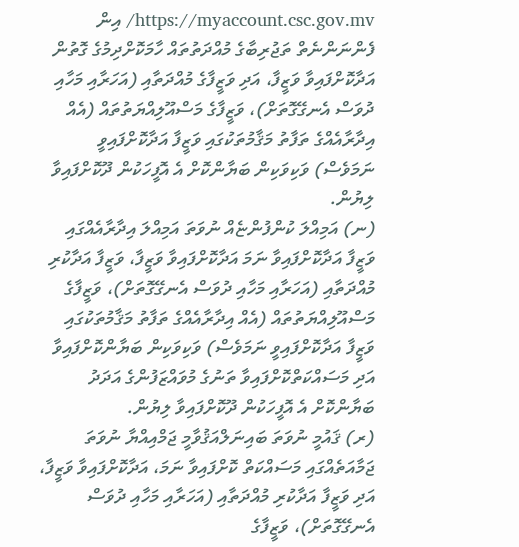https://myaccount.csc.gov.mv/ އިން ފެންނަންނެތް ތަޖުރިބާގެ މުއްދަތުތައް ހާމަކޮށްދިމުގެ ގޮތުން އަދާކޮށްފައިވާ ވަޒީފާ، އަދި ވަޒީފާގެ މުއްދަތާއި (އަހަރާއި މަހާއި ދުވަސް އެނގޭގޮތަށް)، ވަޒީފާގެ މަސްއޫލިއްޔަތުތައް (އެއް އިދާރާއެއްގެ ތަފާތު މަޤާމުތަކުގައި ވަޒީފާ އަދާކޮށްފައިވީ ނަމަވެސް) ވަކިވަކިން ބަޔާންކޮށް އެ އޮފީހަކުން ދޫކޮށްފައިވާ ލިޔުން.
(ނ) އަމިއްލަ ކުންފުންޏެއް ނުވަތަ އަމިއްލަ އިދާރާއެއްގައި ވަޒީފާ އަދާކޮށްފައިވާ ނަމަ އަދާކޮށްފައިވާ ވަޒީފާ، ވަޒީފާ އަދާކުރި މުއްދަތާއި (އަހަރާއި މަހާއި ދުވަސް އެނގޭގޮތަށް)، ވަޒީފާގެ މަސްއޫލިއްޔަތުތައް (އެއް އިދާރާއެއްގެ ތަފާތު މަޤާމުތަކުގައި ވަޒީފާ އަދާކޮށްފައިވީ ނަމަވެސް) ވަކިވަކިން ބަޔާންކޮށްފައިވާ އަދި މަސައްކަތްކޮށްފައިވާ ތަނުގެ މުވައްޒަފުންގެ އަދަދު ބަޔާންކޮށް އެ އޮފީހަކުން ދޫކޮށްފައިވާ ލިޔުން.
(ރ) ޤައުމީ ނުވަތަ ބައިނަލްއަޤުވާމީ ޖަމްއިއްޔާ ނުވަތަ ޖަމާއަތެއްގައި މަސައްކަތް ކޮށްފައިވާ ނަމަ، އަދާކޮށްފައިވާ ވަޒީފާ، އަދި ވަޒީފާ އަދާކުރި މުއްދަތާއި (އަހަރާއި މަހާއި ދުވަސް އެނގޭގޮތަށް)، ވަޒީފާގެ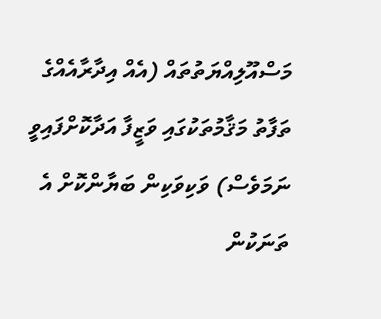މަސްއޫލިއްޔަތުތައް (އެއް އިދާރާއެއްގެ ތަފާތު މަޤާމުތަކުގައި ވަޒީފާ އަދާކޮށްފައިވީ ނަމަވެސް) ވަކިވަކިން ބަޔާންކޮށް އެ ތަނަކުން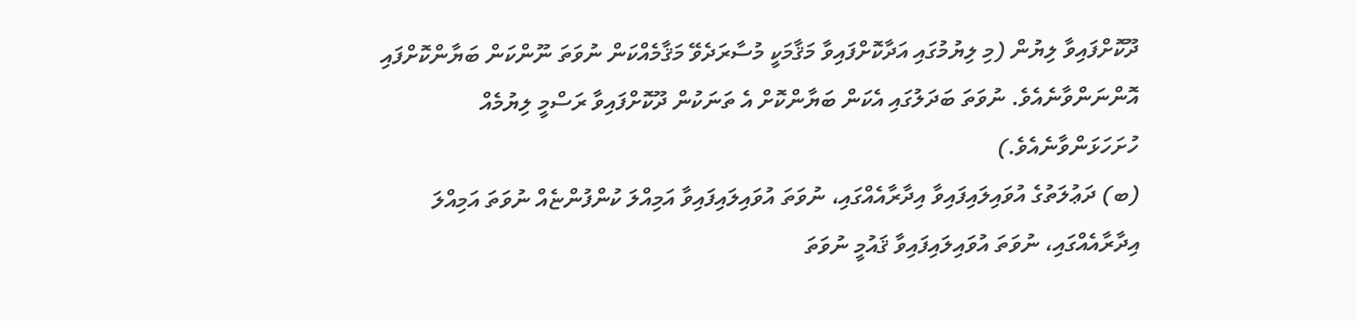ދޫކޮށްފައިވާ ލިޔުން (މި ލިޔުމުގައި އަދާކޮށްފައިވާ މަޤާމަކީ މުސާރަދެވޭ މަޤާމެއްކަން ނުވަތަ ނޫންކަން ބަޔާންކޮށްފައި އޮންނަންވާނެއެވެ. ނުވަތަ ބަދަލުގައި އެކަން ބަޔާންކޮށް އެ ތަނަކުން ދޫކޮށްފައިވާ ރަސްމީ ލިޔުމެއް ހުށަހަޅަންވާނެއެވެ.)
(ބ) ދަޢުލަތުގެ އުވައިލައިފައިވާ އިދާރާއެއްގައި، ނުވަތަ އުވައިލައިފައިވާ އަމިއްލަ ކުންފުންޏެއް ނުވަތަ އަމިއްލަ އިދާރާއެއްގައި، ނުވަތަ އުވައިލައިފައިވާ ޤައުމީ ނުވަތަ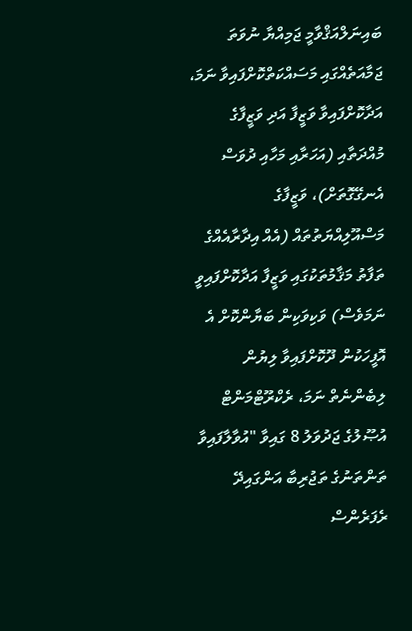ބައިނަލްއަޤްވާމީ ޖަމިއްޔާ ނުވަތަ ޖަމާއަތެއްގައި މަސައްކަތްކޮށްފައިވާ ނަމަ، އަދާކޮށްފައިވާ ވަޒީފާ އަދި ވަޒީފާގެ މުއްދަތާއި (އަހަރާއި މަހާއި ދުވަސް އެނގޭގޮތަށް)، ވަޒީފާގެ މަސްއޫލިއްޔަތުތައް (އެއް އިދާރާއެއްގެ ތަފާތު މަޤާމުތަކުގައި ވަޒީފާ އަދާކޮށްފައިވީ ނަމަވެސް) ވަކިވަކިން ބަޔާންކޮށް އެ އޮފީހަކުން ދޫކޮށްފައިވާ ލިޔުން ލިބެންނެތް ނަމަ، ރެކްރޫޓްމަންޓް އުޞޫލުގެ ޖަދުވަލު 8 ގައިވާ "އުވާލާފައިވާ ތަންތަނުގެ ތަޖުރިބާ އަންގައިދޭ ރެފަރެންސް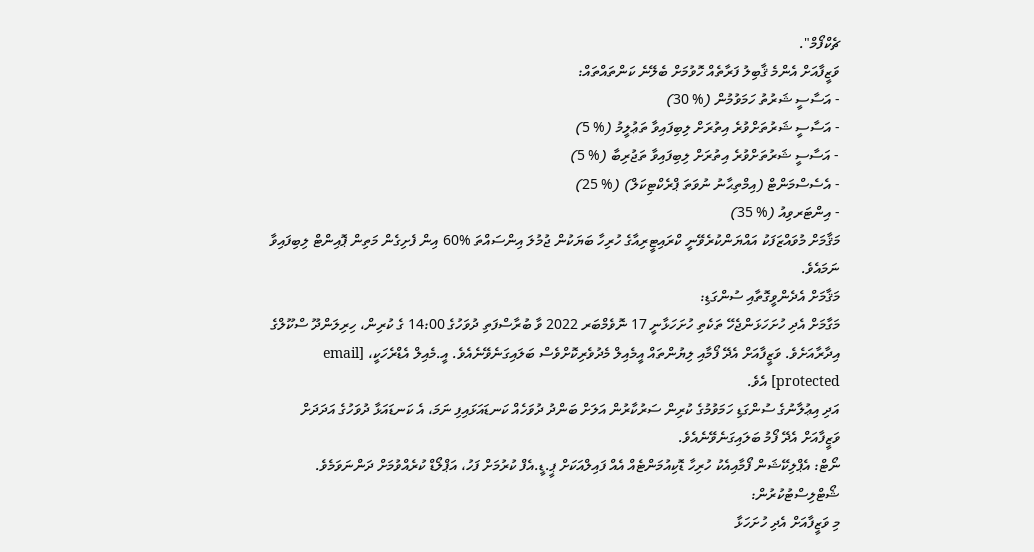ޗެކްފޯމް".
ވަޒީފާއަށް އެންމެ ޤާބިލު ފަރާތެއް ހޮވުމަށް ބެލޭނެ ކަންތައްތައް:
- އަސާސީ ޝަރުތު ހަމަވުމުން (% 30)
- އަސާސީ ޝަރުތަށްވުރެ އިތުރަށް ލިބިފައިވާ ތަޢުލީމު (% 5)
- އަސާސީ ޝަރުތަށްވުރެ އިތުރަށް ލިބިފައިވާ ތަޖުރިބާ (% 5)
- އެސެސްމަންޓް (އިމްތިޙާނު ނުވަތަ ޕްރެކްޓިކަލް) (% 25)
- އިންޓަރވިއު (% 35)
މަޤާމަށް މުވައްޒަފަކު އައްޔަންކުރެވޭނީ ކްރައިޓީރިއާގެ ހުރިހާ ބަޔަކުން ޖުމުލަ އިންސައްތަ %60 އިން ފެށިގެން މަތިން ޕޮއިންޓް ލިބިފައިވާ ނަމައެވެ.
މަޤާމަށް އެދެންވީގޮތާއި ސުންގަޑި:
މަގާމަށް އެދި ހުށަހަޅަންޖެހޭ ތަކެތި ހުށަހަޅާނީ 17 ނޮވެމްބަރ 2022 ވާ ބުރާސްފަތި ދުވަހުގެ 14:00 ގެ ކުރިން، ހިރިލަންދޫ ސްކޫލްގެ އިދާރާއަށެވެ. ވަޒީފާއަށް އެދޭ ފޯމާއި ލިޔުންތައް އީމެއިލް މެދުވެރިކޮށްވެސް ބަލައިގަނެވޭނެއެވެ. އީ.މެއިލް އެޑްރެހަކީ، [email protected] އެވެ.
އަދި އިޢުލާނުގެ ސުންގަޑި ހަމަވުމުގެ ކުރިން ސަރުކާރުން އަލަށް ބަންދު ދުވަހެއް ކަނޑައަޅައިފި ނަމަ، އެ ކަނޑައަޅާ ދުވަހުގެ އަދަދަށް ވަޒީފާއަށް އެދޭ ފޯމު ބަލައިގަނެވޭނެއެވެ.
ނޯޓް: އެޕްލިކޭޝަން ފޯމާއިއެކު ހުރިހާ ޑޮކިއުމަންޓެއް އެއް ފައިލްއަކަށް ޕީ.ޑީ.އެފް ކުރުމަށް ފަހު، އަޕްލޯޑް ކުރެއްވުމަށް ދަންނަވަމެވެ.
ޝޯޓްލިސްޓުކުރުން:
މި ވަޒީފާއަށް އެދި ހުށަހަޅާ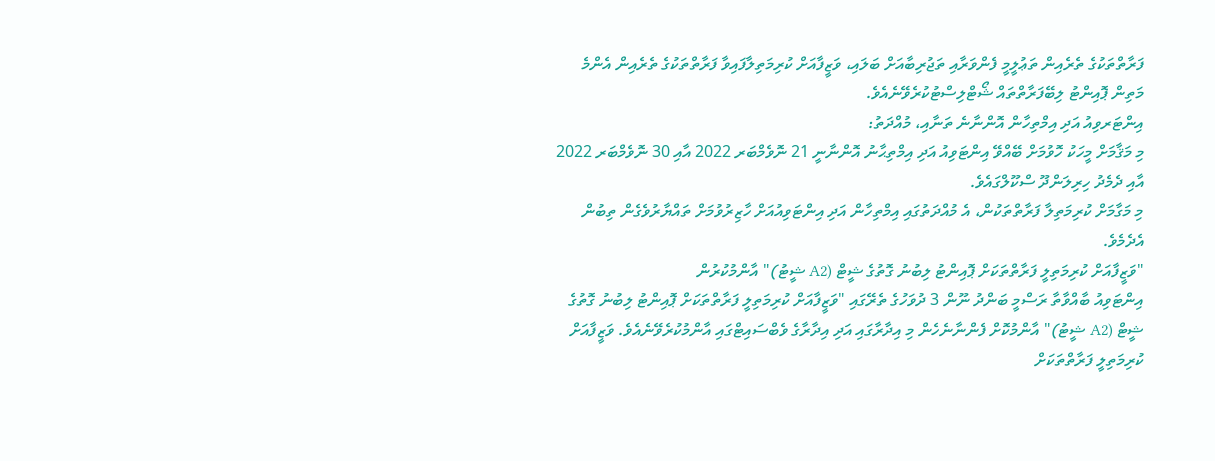ފަރާތްތަކުގެ ތެރެއިން ތަޢުލީމީ ފެންވަރާއި ތަޖުރިބާއަށް ބަލައި، ވަޒީފާއަށް ކުރިމަތިލާފައިވާ ފަރާތްތަކުގެ ތެރެއިން އެންމެ މަތިން ޕޮއިންޓު ލިބޭފަރާތްތައް ޝޯޓްލިސްޓުކުރެވޭނެއެވެ.
އިންޓަރވިއު އަދި އިމްތިހާން އޮންނާނެ ތަނާއި، މުއްދަތު:
މި މަޤާމަށް މީހަކު ހޮވުމަށް ބޭއްވޭ އިންޓަވިއު އަދި އިމްތިޙާނު އޮންނާނީ 21 ނޮވެމްބަރ 2022 އާއި 30 ނޮވެމްބަރ 2022 އާއި ދެމެދު ހިރިލަންދޫ ސްކޫލްގައެވެ.
މި މަގާމަށް ކުރިމަތިލާ ފަރާތްތަކުން، އެ މުއްދަތުގައި އިމްތިހާން އަދި އިންޓަވިއުއަށް ހާޒިރުވުމަށް ތައްޔާރުވެގެން ތިބުން އެދެމެވެ.
"ވަޒީފާއަށް ކުރިމަތިލީ ފަރާތްތަކަށް ޕޮއިންޓު ލިބުނު ގޮތުގެ ޝީޓް (A2 ޝީޓު)" އާންމުކުރުން
އިންޓަވިއު ބާއްވާތާ ރަސްމީ ބަންދު ނޫން 3 ދުވަހުގެ ތެރޭގައި "ވަޒީފާއަށް ކުރިމަތިލީ ފަރާތްތަކަށް ޕޮއިންޓު ލިބުނު ގޮތުގެ ޝީޓް (A2 ޝީޓު)" އާންމުކޮށް ފެންނާނެހެން މި އިދާރާގައި އަދި އިދާރާގެ ވެބްސައިޓްގައި އާންމުކުރެވޭނެއެވެ. ވަޒީފާއަށް ކުރިމަތިލީ ފަރާތްތަކަށް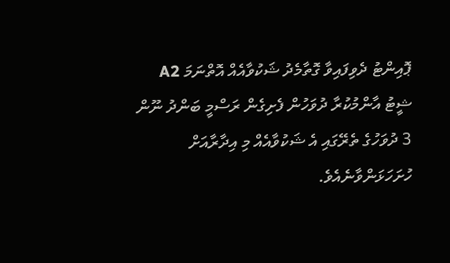ޕޮއިންޓު ދެވިފައިވާ ގޮތާމެދު ޝަކުވާއެއް އޮތްނަމަ A2 ޝީޓު އާންމުކުރާ ދުވަހުން ފެށިގެން ރަސްމީ ބަންދު ނޫން 3 ދުވަހުގެ ތެރޭގައި އެ ޝަކުވާއެއް މި އިދާރާއަށް ހުށަހަޅަންވާނެއެވެ.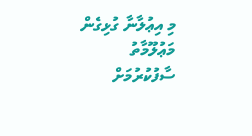މި އިޢުލާނާ ގުޅިގެން މަޢުލޫމާތު ސާފުކުރުމަށް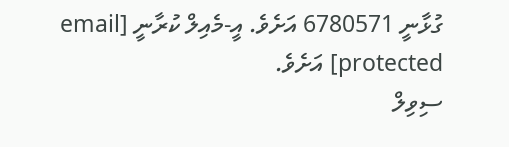ގުޅާނީ 6780571 އަށެވެ. އީ-މެއިލް ކުރާނީ [email protected] އަށެވެ.
ސިވިލް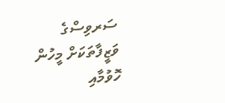ސަރވިސްގެ ވަޒީފާތަކަށް މީހުން ހޮވުމާއި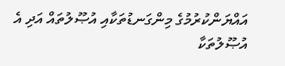އައްޔަންކުރުމުގެ މިންގަނޑުތަކާއި އުޞޫލުތައް އަދި އެ އުޞޫލުތަކާ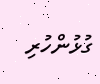ގުޅުންހުރި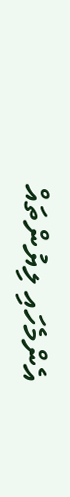އެންމެހައި ލިޔުންތައް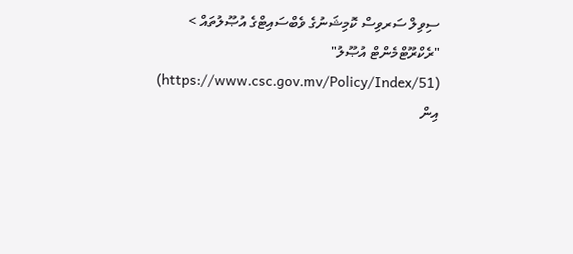ސިވިލް ސަރވިސް ކޮމިޝަނުގެ ވެބްސައިޓްގެ އުޞޫލުތައް > "ރެކްރޫޓްމެންޓް އުޞޫލު" (https://www.csc.gov.mv/Policy/Index/51) އިން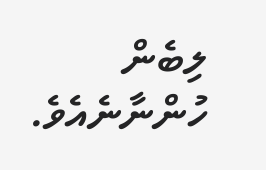ލިބެން ހުންނާނެއެވެ.